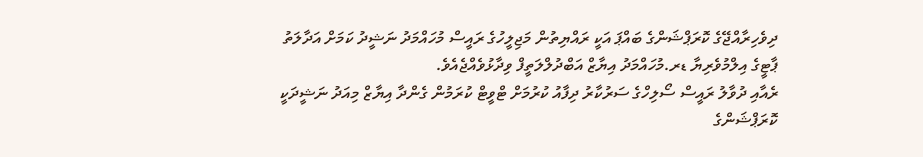ދިވެހިރާއްޖޭގެ ކޮރަޕްޝަންގެ ބައްޕަ އަކީ ރައްޔިތުން މަޖިލީހުގެ ރައީސް މުހައްމަދު ނަޝީދު ކަމަށް އަދާލަތު ޕާޓީގެ އިލްމުވެރިޔާ ޑރ.މުހައްމަދު އިޔާޒް އަބްދުލްލަތީފް ވިދާޅުވެއްޖެއެވެ.
ރެއާއި ދުވާލު ރައީސް ސޯލިހްގެ ސަރުކާރު ދިފާއު ކުރުމަށް ޓްވީޓް ކުރަމުން ގެންދާ އިޔާޒް މިއަދު ނަޝީދަކީ ކޮރަޕްޝަންގެ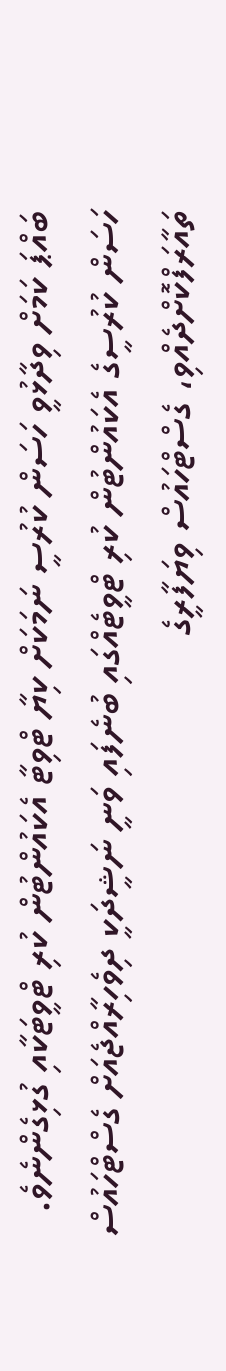ބައްޕަ ކަމަށް ވިދާޅުވީ ހަސަން ކުރުސީ ނަމަކަށް ކިޔާ ޓްވިޓާ އެކައުންޓުން ކުރި ޓްވީޓަކާއި ގުޅިގެންނެވެ.
ހަސަން ކުރުސީގެ އެކައުންޓުން ކުރި ޓްވީޓެއްގައި ބުނެފައި ވަނީ ނަޝީދަކީ ދިވެހިރާއްޖެއަށް ގެސްޓްހައުސް ތައާރަފްކޮށްދެއްވި، ގެސްޓްހައުސް ވިޔަފާރީގެ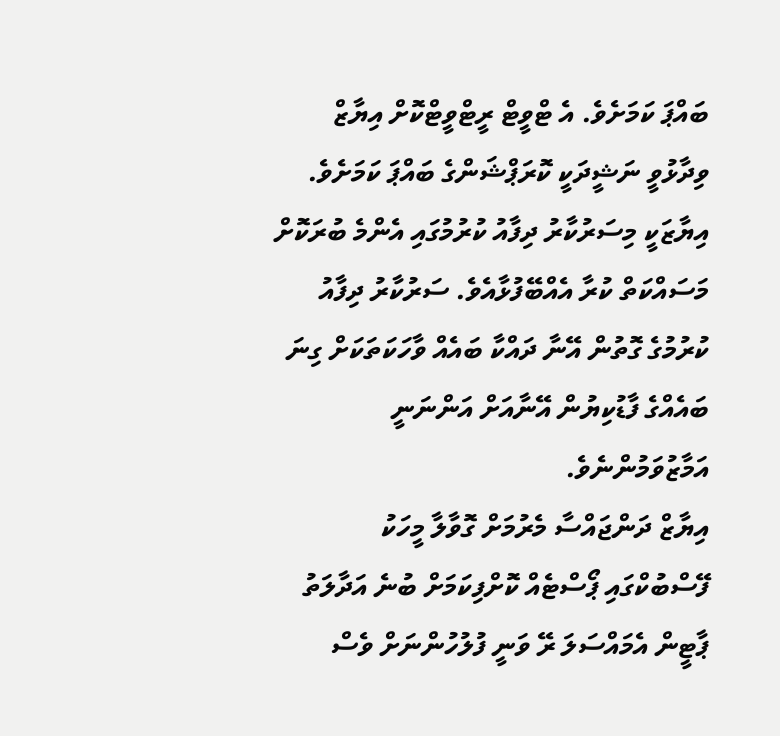ބައްޕަ ކަމަށެވެ. އެ ޓްވީޓް ރީޓްވީޓްކޮށް އިޔާޒް ވިދާޅުވީ ނަޝީދަކީ ކޮރަޕްޝަންގެ ބައްޕަ ކަމަށެވެ.
އިޔާޒަކީ މިސަރުކާރު ދިފާއު ކުރުމުގައި އެންމެ ބުރަކޮށް މަސައްކަތް ކުރާ އެއްބޭފުޅާއެވެ. ސަރުކާރު ދިފާއު ކުރުމުގެ ގޮތުން އޭނާ ދައްކާ ބައެއް ވާހަކަތަކަށް ގިނަ ބައެއްގެ ފާޑުކިޔުން އޭނާއަށް އަންނަނީ އަމާޒުވަމުންނެވެ.
އިޔާޒް ދަންޖައްސާ މެރުމަށް ގޮވާލާ މީހަކު ފޭސްބުކްގައި ޕޯސްޓެއް ކޮށްފިކަމަށް ބުނެ އަދާލަތު ޕާޓީން އެމައްސަލަ ރޭ ވަނީ ފުލުހުންނަށް ވެސް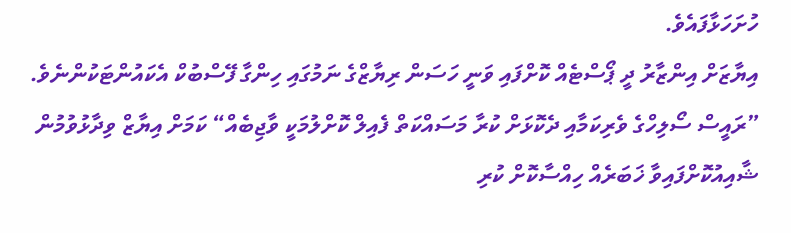ހުށަހަޅާފައެވެ.
އިޔާޒަށް އިންޒާރު ދީ ޕޯސްޓެއް ކޮށްފައި ވަނީ ހަސަން ރިޔާޒްގެ ނަމުގައި ހިންގާ ފޭސްބުކް އެކައުންޓަކުންނެވެ. ”ރައީސް ސޯލިހްގެ ވެރިކަމާއި ދެކޮޅަށް ކުރާ މަސައްކަތް ފެއިލް ކޮށްލުމަކީ ވާޖިބެއް“ ކަމަށް އިޔާޒް ވިދާޅުވުމުން ޝާއިއުކޮށްފައިވާ ޚަބަރެއް ހިއްސާކޮށް ކުރި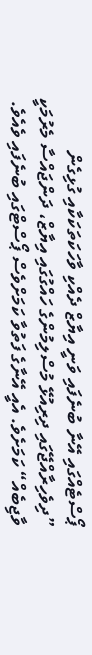ޕޯސްޓެއްގައި އޭނާ ބުނެފައި ވަނީ އިޔާޒް ދެއްކި ވާހަކަތަކަކާއި ގުޅިގެން ”ދިވެހިރާއްޖޭގައި ދިރިއުޅޭ މުސްލިމުންގެ ހައްގުގައި އިޔާޒް، ދަންޖައްސާ މެރުމަކީ ވާޖިބެއް“ ކަމަށެވެ. އެއީ އޭނާގެ ފަތުވާ ކަމަށްވެސް ޕޯސްޓްގައި ބުނެފައި ވެއެވެ.